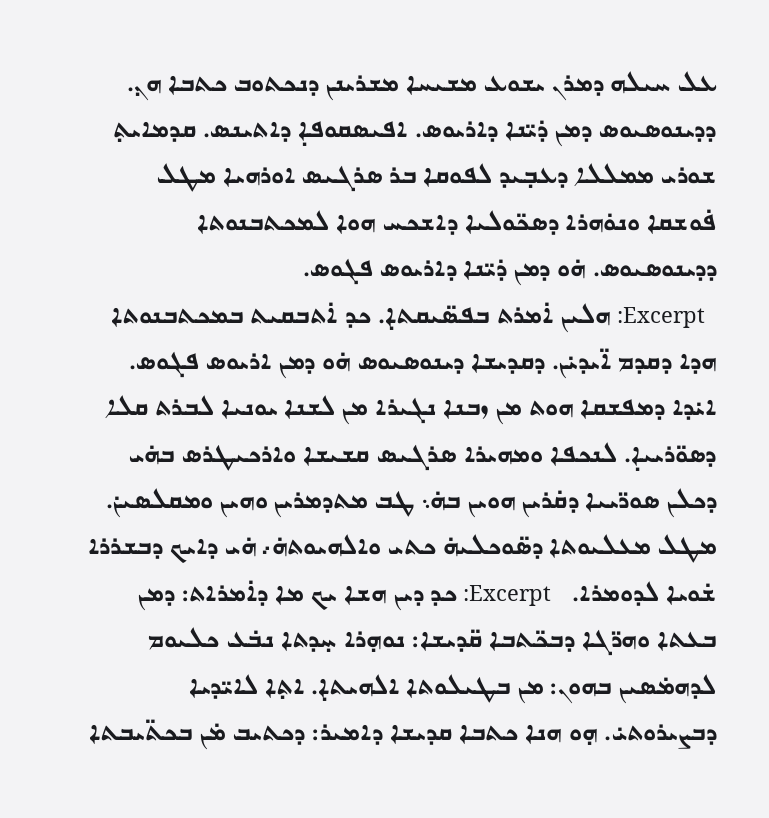ܥܠ ܚܝܠܗ ܕܡܪܢ ܝܫܘܥ ܡܫܝܚܐ ܡܫܪܝܢܢ ܕܢܟܬܘܒ ܟܬܒܐ ܗܢ̣. ܕܕܝܢܘܣܝܘܣ ܕܡܢ ܕ̇ܝ̈ܢܐ ܕܐܪܝܘܣ. ܐܦܝܣܩܘܦܐ̣ ܕܐܬܝܢܣ. ܩܕܡܐܝܬ̣ ܫܘܪܝ ܡܡܠܠܐ ܕܥܒ̣ܝܕ ܠܦܘܩܐ ܒܪ ܣܪܓܝܣ ܐܘܪܗܝܐ ܡܛܠ ܦ̇ܘܫܩܐ ܘܢܘ̇ܗܪܐ ܕܣܟ̈ܘܠܝܐ ܕܐܫܟܚ ܗܘܐ ܠܡܟܬܒܢܘܬܐ ܕܕܝܢܘܣܝܘܣ. ܗ̇ܘ ܕܡܢ ܕ̇ܝ̈ܢܐ ܕܐܪܝܘܣ ܦܓܘܣ.
  Excerpt: ܗܠܝܢ ܐ̇ܡܪܬ ܒܦܣ̈ܝܩܬܐ̣. ܟܕ ܐ̇ܬܒܩܝܬ ܒܡܟܬܒܢܘܬܐ ܗܕܐ ܕܩܕܡ ܐ̈ܝܕܝ̇ܢ. ܕܩܕܝܫܐ ܕܝܢܘܣܝܘܣ ܗ̇ܘ ܕܡܢ ܐܪܝܘܣ ܦܓܘܣ. ܐܝ̇ܕܐ ܕܡܦܫܩܐ ܗܘܬ ܡܢ ܙܒܢܐ ܢܓܝܪܐ ܡܢ ܠܫܢܐ ܝܘܢܝܐ ܠܒܪܬ ܩܠܐ ܕܣܘ̈ܪܝܝܐ̣. ܠܢܟܦܐ ܘܡܗܝܪܐ ܣܪܓܝܣ ܩܫܝܫܐ ܘܐܪܟܝܛܪܣ ܒܗ̇ܝ ܕܟܠܢ ܣܘܪ̈ܝܝܐ ܕܩ̇ܪܝܢ ܗܘܝܢ ܒܗ̇܆ ܛܒ ܡܬܕܡܪܝܢ ܘܗܝܢ ܘܡܩܠܣܝܢ̇. ܡܛܠ ܡܥܠܝܘܬܐ ܕܣ̈ܘܟܠܝܗ̇ ܟܬܝ ܘܐܠܗܝܘܬܗ̇܇ ܗ̇ܝ ܕܐܝܟ ܕܒܫܪܪܐ ܫ̇ܘܝܐ ܠܕܘܡܪܐ.   Excerpt: ܟܕ ܕܝܢ ܗܫܐ ܝܟ ܡܐ ܕܐ̇ܡܪܐܬ: ܕܡܢ ܒܥܬܐ ܘܗܪ̈ܓܐ ܕܒܟ̈ܬܒܐ ܩ̈ܕܝܫܐ: ܢܘܗ̣ܪܐ ܚ̣ܕܬܐ ܢܒ̇ܥ ܟܠܝܘܡ ܠܕܗܡ̇ܣܝܢ ܒܗܘܢ: ܡܢ ܒܛܝܠܘܬܐ ܐܠܗܝܬܐ̣. ܐܬ̣ܐ ܠܐܝ̈ܕܝܐ ܕܒܨܝܪܘܬܝ̇. ܗ̣ܘ ܗܢܐ ܟܬܒܐ ܩܕܝܫܐ ܕܐܡܝܪ: ܕܟܬܝܒ ܡ̇ܢ ܒܟܬ̈ܝܒܬܐ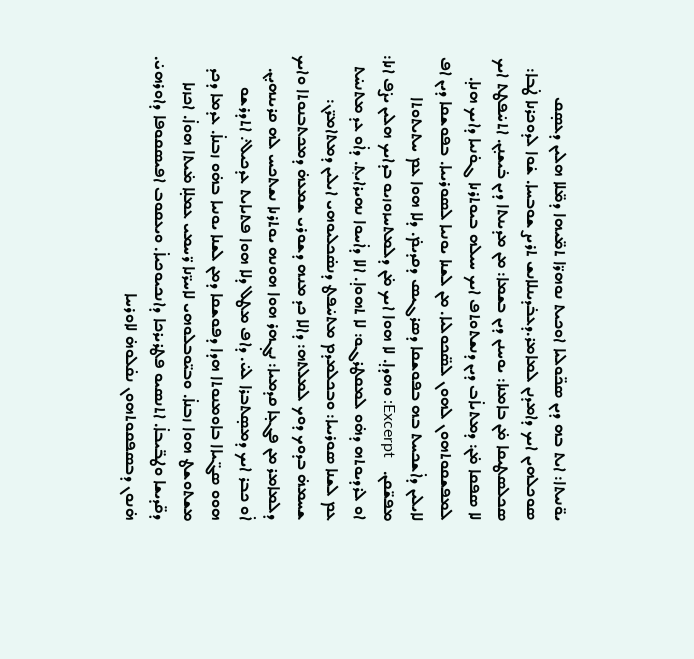ܝܘ̈ܢܝܬܐ: ܐܝܬ ܒܗ ܕܝܢ ܣܟ̈ܘܠܝܐ ܐܘܟܝܬ ܢܘܗܪ̈ܐ ܬܡ̈ܝܗܐ ܕܡ̈ܠܐ ܗܠܝܢ ܕܥܣ̣ܩ ܣܘܟܠܗܝܢ ܐܝܟ ܕܐܡܕܢܢ ܠܡܐܡܪ.ܕܥܒ̇ܕܝܢܠܐܢܫ ܬܪܝܨ ܫܘܒܚܐ. ܫ̇ܘܐ ܠܕܘܟܪܢܐ ܛ̇ܒܐ: ܣܟܠܣܛܝܩܐ ܡ̇ܢ ܒܐܡܢܐ: ܝܘܚܢܢ ܕܝܢ ܒܫܡܐ: ܡܢ ܡܕܝܢܬܐ ܕܝܢ ܒ̇ܝܫܢ̣ܢ. ܐܬܚ̇ܦܛܬ ܐܝܟ ܠܐ ܣܦܩܐ ܡ̇ܢ: ܕܡܬܝܐ̇ܒ ܕܝܢ ܕܢܫܬܘܬܦ ܐܝܟ ܚܝܠܗ ܒܝܘܬܪܢܐ ܓܘ̇ܢܝܐ ܕܐܝܟ ܗܢܐ̣. ܠܡܦܫܩܘܬܗܘܢ ܠܗܘܢ ܠܣ̈ܟܘܠܝܐ. ܡܢ ܠܫܢܐ ܝܘܢܝܐ ܠܣܘܪܝܝܐ. ܒܦܘܫܩܐ ܕܝܢ ܐܦ ܠܐܝܠܝܢ ܕܐ̇ܫܟܚܬ ܒܗ ܒܦܘܫܩܐ ܕܣܪܓܝܣ ܕܩܕܝܡ̇. ܕܠܐ ܗܘܐ ܥܡ ܚܬܝܬܘܬܐ ܡܦܫ̈ܩܢ.   Excerpt: ܘܗܕܐ̣. ܠܐ ܗܘܐ ܐܝܟ ܡ̇ܢ ܕܠܡܬܚܙܘܙܝܘ ܒܕܐܝܟ ܗܠܝܢ ܝܨ̇ܦ ܐܢܐ: ܐܘ ܠܪܕܝܘܬܗ ܕܗ̇ܘ ܠܡܩܛܪܓܘ: ܠܐ ܬܗܘܐ̣. ܐܠܐ ܕܐ̇ܚܘܐ ܢܗܝܪܐܝܬ݂. ܕܐ̇ܘ ܥܕ ܡܬܢܚ̇ܬ ܥܡ ܠܫܢܐ ܣܘܪܝܝܐ: ܘܒܟܠܡܕܡ ܡܬܚ̇ܦܛ ܕܢܣ̇ܟܠܝܘܗܝ ܐܝܠܝܢ ܕܡܬܐܡܪ̈ܢ: ܫܚܡܗ̇ ܒܕܘܟ ܕܘܟ ܠܡܠܬܗ: ܕܐܠܐ ܟܕ ܡܢܗ ܕܫܘܪܝ ܫܡܥܗ̇ ܕܡܟܬܒܢܘܬܐ ܘܐܝܟ ܕܠܡܐܡܪ ܡܢ ܦܓܥ̣ܐ ܩܕܡܝܐ: ܢܓ̣ܗܪ ܗܘܐ ܗܘܢܗ ܝܘܬܪܢܐ ܢܫܬܟܚ ܠܗ ܩܪܝܢܗܝ̣ܢ. ܐ̇ܘ ܟܒܪ ܐܝܟ ܕܡܣ̣ܬܒܪܐ ܠܝ̇. ܕܐܦ ܡܛܠ ܕܠܐ ܗܘܐ ܦܬܝܐܝܬ ܥܕܟܝܠ܇ ܐܬܕܪܫܘ ܗܘܘ ܣܓ̈ܝܐܐ ܒܐܘܡܢܘܬܐ ܗܕܐ ܕܦܘܫܩܐ ܕܡܢ ܠܫܢܐ ܝܘܢܝܐ ܒܗ̇ܘ ܙܒܢܐ̇. ܥܕܡܐ ܕܟܕ ܡܫܬܘܫܛ ܗܘܐ ܙܒܢܐ̇. ܘܒܝ̈ܘܒܠܘܗܝ ܠܐܚܪ̈ܢܐ ܪ̈ܚܡܝ ܥܡܠ̣ܐ ܡ̇ܝܬܐ ܗܘܐ̇. ܐܟܙܢܐ ܕܩ̈ܕܝܫܐ ܘܛܒ̈ܝܒܐ̇. ܐܬܢܣܝܘ ܦܛܪܝܪܟܐ ܕܐܢܟܝܘܟܝܐ̇. ܘܝܥܩܘܒ ܐܦܝܣܩܘܦܐ ܕܐܘܪܗܝ̇. ܗ̇ܢܘܢ ܕܒܣܦܩܘܬܗܘܢ ܢܩ̇ܠܘܗ̇ ܠܐܘܪܚܐ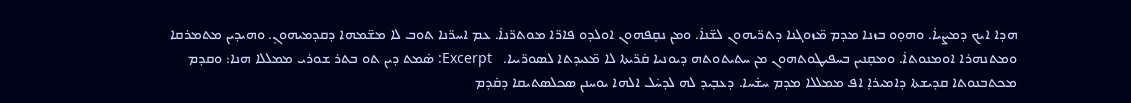ܗܕܐ ܐܝܟ ܕܡܨܝܐ̇. ܘܗܘ̣ܘ ܒܙܢܐ ܡܕܡ ܡ̈ܙܘܓܢܐ ܕܬܪ̈ܝܗܘܢ ܠܫ̈ܢܐ̇. ܘܡܢ ܢܩ̣ܦܗܘܢ ܐܘܠܕܘ ܦܐܪ̈ܐ ܡܘܬܪ̈ܢܐ̇. ܥܡ ܐܚܪ̈ܢܐ ܬܘܒ ܠܐ ܡܫ̈ܡܗܐ ܕܩܕܡܝܗܘܢ̣. ܘܗܝܕܝܢ ܡܬܡܪܩܐ ܘܡܬܢܗܪܐ ܐܘܡܢܘܬܐ̇. ܘܡܩ̣ܢܝܢ ܒܚܦܝܛܘܬܗܘܢ ܡܢ ܚܬܝܬܘܬܗ ܕܝܘܢܝܐ ܩ̇ܪ̈ܝܬܐ ܠܐ ܡ̈ܥܝܕܬܐ ܠܣܘܪ̈ܝܝܐ.   Excerpt: ܣ̇ܡܬ ܕܝܢ ܬܘ ܒܬܪ ܫܘܪܝ ܡܡܠܠܐ ܗܢܐ: ܘܩܕܡ ܡܟܬܒܢܘܬܐ ܩܕܝܫܬܐ ܕܐܡܝܪܐ̣ ܐܦ ܡܡܠܠܐ ܡܕܡ ܚܫ̇ܚܐ. ܕܥܒ̣ܝܕ ܠܗ ܠܕܚ̇ܠ ܐܠܗܐ ܝܘܚܢܢ ܣܟܠܣܬܝܩܐ ܕܩ̇ܕܡ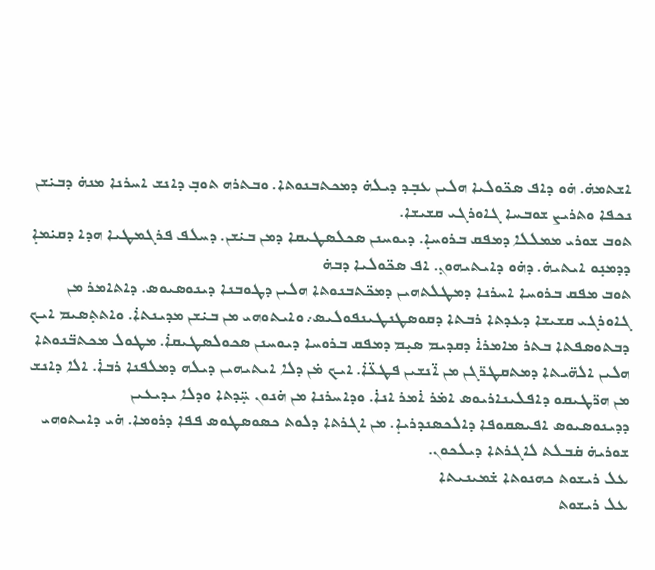ܐܫܬܡܗ̇. ܗ̇ܘ ܕܐܦ ܣܟ̈ܘܠܝܐ ܗܠܝܢ ܥܒ̣ܕ ܕܝܠܗ̇ ܕܡܟܬܒܢܘܬܐ. ܘܒܬܪܗ ܬܘܒ̣ ܕܐܢܫ ܐܚܪܢܐ ܡܢܗ̇ ܕܒܝ̇ܫܢ ܢܟܦܐ ܘܬܪܝܨ ܫܘܒܚܐ ܓܐܘܪܓܝ ܩܫܝܫܐ.
ܬܘܒ ܫܘܪܝ ܡܡܠܠܐ ܕܡܦܩ ܒܪܘܚܐ̣. ܕܝܘܚܢܢ ܣܟܠܣܛܝܩܐ ܕܡܢ ܒܝ̇ܫܢ. ܕܚܠܦ ܦܪܓܡܛܝܐ ܗܕܐ ܕܩܝ̇ܡܐ̣ ܕܕܡܢ̣ܘ ܐܝܬܝܗ̇. ܕܗ̇ܘ ܕܐܝܬܝܗܘܢ̣. ܐܦ ܣܟ̈ܘܠܝܐ ܕܒܗ̇
ܬܘܒ ܡܦܩ ܒܪܘܚܐ ܐܚܪܢܐ ܕܡܛܠܬܗܝܢ ܕܡܟ̈ܬܒܢܘܬܐ ܗܠܝܢ ܕܛܘܒܢܐ ܕܝܢܘܣܝܘܣ. ܕܐܬܐܡܪ ܡܢ ܓܐܘܪܓܝ ܩܫܝܫܐ ܕܥܕܬܐ ܪܒܬܐ ܕܩܘܣܛܢܛܝܢܦܘܠܝܣ܇ ܘܐܝܬܘܗܝ ܡܢ ܒܝ̇ܫܢ ܡܕܝܢܬܐ̇. ܘܐܬܬ̣ܣܝܡ ܐܝܟ ܕܒܬܘܣܦܬܐ ܒܬܪ ܡܐܡܪܐ̇ ܕܩܕܝܡ ܣܝ̣ܡ ܕܡܦܩ ܒܪܘܚܐ ܕܝܘܚܢܢ ܣܟܘܠܣܛܝܩܐ̇. ܡܛܘܠ ܡܟܬܒ̈ܢܘܬܐ ܗܠܝܢ ܐܠܗ̈ܝܬܐ ܕܡܬܩܛܪ̈ܓܢ ܡܢ ܐ̈ܢܫܝܢ ܦܛܥ̈ܐ̇. ܐܝܟ ܡ̇ܢ ܕܠܐ ܐܝܬܝܗܝܢ ܕܝܠܗ ܕܡܠܦܢܐ ܪܒܐ̇. ܐܠܐ ܕܐܢܫ ܡܢ ܗܪ̈ܛܝܩܘ ܕܐܦܠܝܢܐܪܝܘܣ ܐܡ̇ܪ ܐ̇ܡܪ ܐܢܐ̇. ܘܕܐܚܪܢܐ ܡܢ ܗ̇ܢܘܢ ܚ̣̈ܕܬܐ ܘܕܠܐ ܝܕܝܥܝܢ
ܕܕܝܢܘܣܝܘܣ ܐܦܝܣܩܘܦܐ ܕܐܠܟܣܢܕܪܝܐ̣. ܡܢ ܐܓܪܬܐ ܕܠܘܬ ܟܣܘܣܛܘܣ ܦܦܐ ܕܪܘܡܐ. ܗ̇ܝ ܕܐܝܬܘܗܝ ܫܘܪܝܗ̇ ܩ̇ܒܠܬ ܠܐܓܪܬܐ ܕܝܠܟܘܢ.
ܥܠ ܪܝܫܘܬ ܟܗܢܘܬܐ ܫ̇ܡܝܢܝܬܐ
ܥܠ ܪܝܫܘܬ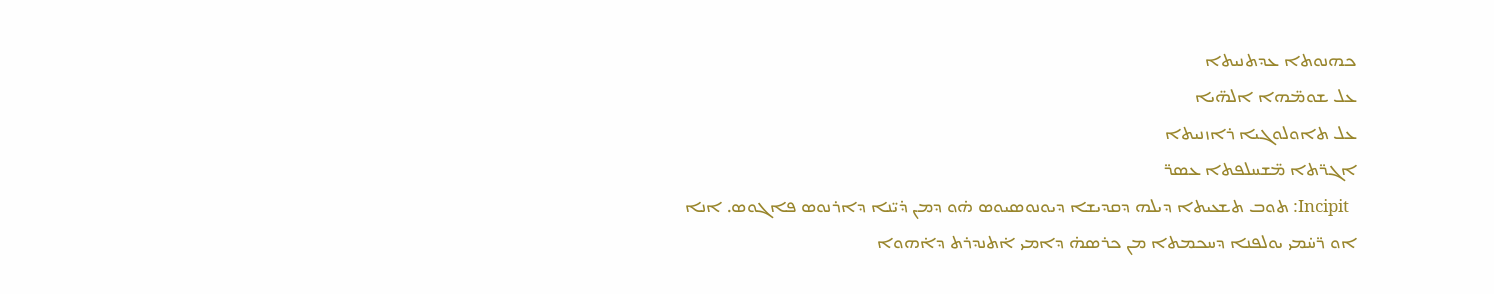ܟܗܢܘܬܐ ܥܕܬܢܝܬܐ
ܥܠ ܫܘܡ̈ܗܐ ܐܠܗ̈ܝܐ
ܥܠ ܬܐܘܠܘܓܝܐ ܪܐܙܢܝܬܐ
ܐܓܪ̈ܬܐ ܡ̈ܫܚܠܦܬܐ ܥܣܪ̈
  Incipit: ܬܘܒ ܬܫܥܝܬܐ ܕܝܠܗ ܕܩܕܝܫܐ ܕܝܘܢܘܣܝܘܣ ܗ̇ܘ ܕܡܢ ܕ̇ܝ̈ܢܐ ܕܐܪܢܘܣ ܦܐܓܘܣ. ܐܢܐ ܐܘ ܪ̈ܚ̇ܡܝ ܝܘܠܦܢܐ ܕܚܟܡܬܐ ܡܢ ܟܪܣܗ̇ ܕܐܡܝ ܐ̇ܬܢܕܪܬ ܕܐ̇ܗܘܐ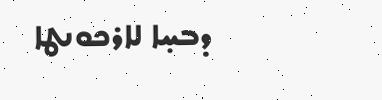ܕܒܚ̣ܐ ܠܐܪܟܘܢܛܐ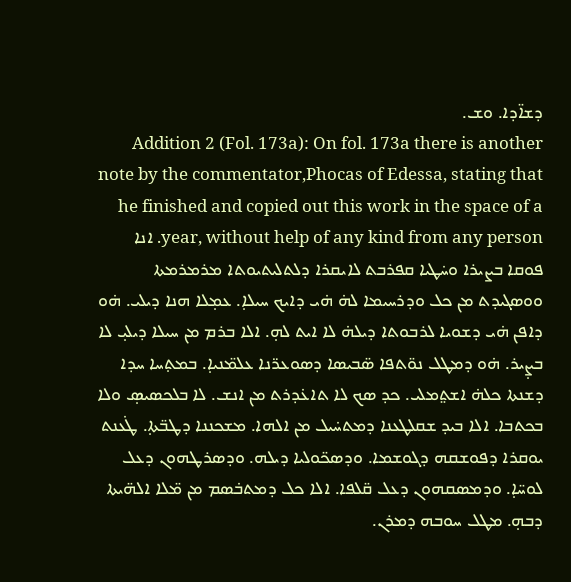ܕܫܐ̈ܕܐ. ܘܫ.
Addition 2 (Fol. 173a): On fol. 173a there is another note by the commentator,Phocas of Edessa, stating that he finished and copied out this work in the space of a year, without help of any kind from any person. ܐܢܐ ܦܘܩܐ ܒܨܝܪܐ ܘܚ̇ܛܝܐ ܩܦܪܒܬ ܠܐܝܩܪܐ ܕܠܬܠܝܬܝܘܬܐ ܡܪܡܪܡܬܐ ܘܘܣܓܝܕܬ ܡܢ ܟܠ ܘܕܪܚܝܡܐ ܠܗ̇ ܗ̇ܝ ܕܐܝܟ ܚܝܠܐ̣. ܥܡ̣ܠܐ ܗܢܐ ܕܝܠܝ. ܗ̇ܘ ܕܐܦܢ ܗ̇ܝ ܕܫܘܝܐ ܠܪܒܘܬܐ ܕܝܠܗ̇ ܠܐ ܐܝܬ ܠܗ̣. ܐܠܐ ܒܪܡ ܡܢ ܚܝܠܐ ܕܝܠܝ̣ ܠܐ ܒܨ̣ܝܪ. ܗ̇ܘ ܕܡܛܠ ܢܘ̈ܬܦܐ ܣ̈ܒܝܣܐ ܕܣܘܥܪ̈ܢܐ ܥܠܡ̈ܢܝܐ̣. ܒܡܬ̣ܚܐ ܚܕܐ ܕܫܢܬܐ ܟܠܗ̇ ܐܫܬ݀ܡܠܝ. ܟܕ ܣܟ ܠܐ ܬܐܥ̇ܕܪܬ ܡܢ ܐܢܫ. ܠܐ ܒܠܟܣܝܣ̣ ܘܠܐ ܒܟܬܒܐ. ܐܠܐ ܒܝܕ ܫܩܠܛܥܢܐ ܕܡܬܚ̇ܝܠ ܡܢ ܐܠܗܐ. ܡܫܟܢܢܐ ܕܛܒ̈ܬܐ̣. ܛ̇ܥܢܬ ܝܘܩܪܐ ܕܦܘܫܩܗ ܕܓܘܫܡܐ. ܘܕܣܟ̈ܘܠܝܐ ܕܝܠܗ. ܘܕܣܪܛܗܘܢ ܕܥܠ ܠܘܚ̈ܐ̣. ܘܕܡܣܩܗܘܢ ܕܥܠ ܩ̈ܠܦܐ. ܐܠܐ ܟܠ ܕܡܬܒ̇ܣܡ ܡܢ ܡ̈ܠܐ ܐܠܗ̈ܝܬܐ ܕܒܗ̣. ܡܛܠ ܚܘܒܗ ܕܡܪܢ.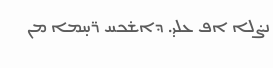ܢܨ̇ܠܐ ܐܦ ܥܠܝ̣. ܕܐܫ̇ܟܚ ܪ̈ܚ̣ܡܐ ܡܢ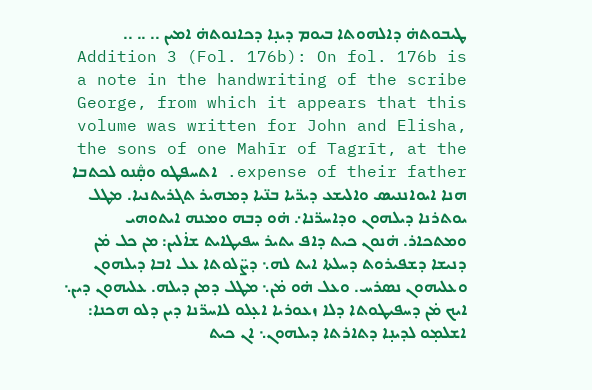ܛܝܒܘܬܗ̇ ܕܐܠܗܘܬܐ ܒܝܘܡ ܕܝܢ̣ܐ ܕܟܐܢܘܬܗ̇ ܐܡܝܢ .. .. ..
Addition 3 (Fol. 176b): On fol. 176b is a note in the handwriting of the scribe George, from which it appears that this volume was written for John and Elisha, the sons of one Mahīr of Tagrīt, at the expense of their father. ܐܬܚܦܛܘ ܘܩ̣݅ܢܘ ܠܟܬܒܐ ܗܢܐ ܐܝܘܐܢܢܝܣ ܘܐܠܝܫܥ ܕܝܪ̈ܝܐ ܒܢ̈ܝܐ ܕܡܗܝܪ ܬܓܪܝܬܢܝܐ. ܡܛܠ ܝܘܬܪܢܐ ܕܝܠܗܘܢ ܘܕܐܚܪ̈ܢܐ܇ ܗ̇ܘ ܕܒܗ ܘܡܢܗ ܐܝܬܘܗܝ ܘܡܬܟܐܪ. ܗ̇ܢܘܢ ܟܝܬ ܕܐܦ ܝܬܝܪ ܚܦܝܛܐܝܬ ܫܐ̇ܠܝܢ: ܡܢ ܟܠ ܡ̇ܢ ܕܢܝܫܐ ܕܫܦܝܪܘܬ ܕܚܠܬܐ ܐܝܬ ܠܗ܆ ܕܨ̈ܠܘܬܐ ܥܠ ܐܒܐ ܕܝܠܗܘܢ ܘܥܠܝܗܘܢ ܢܣܪܚ. ܘܥܠ ܗ̇ܘ ܡ̇ܢ܆ ܡܛܠ ܕܡܢ ܕܝܠܗ. ܥܠܝܗܘܢ ܕܝܢ܆ ܐܝܟ ܡ̇ܢ ܕܚܦܝܛܘܬܐ ܕܠܐ ܙܥܘܪܝܐ ܐܥ̣ܠܘ ܠܐܚܪ̈ܢܐ ܕܝܢ ܕܠܘ ܗܟܢܐ: ܐܫܠܡ̣ܘ ܠܕܝܢ̣ܐ ܕܬܐܪܬܐ ܕܝܠܗܘܢ܆ ܐܢ ܟܝܬ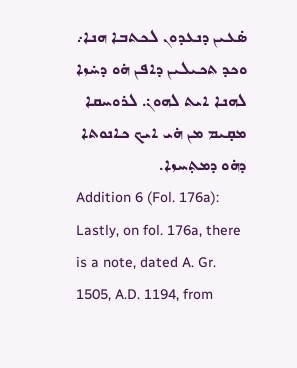ܣ̇ܥܝܢ ܕܢܥܕܘܢ ܠܟܬܒܐ ܗܢܐ܇ ܘܟܕ ܬܟܝܠܝܢ ܕܐܦܢ ܗ̇ܘ ܕܚ̇ܙܐ ܠܗܢܐ ܐܝܬ ܠܗܘܢ̇. ܠܪܘܚܩܐ ܡܩ̣ܝܡ ܡܢ ܗ̇ܝ ܐܝܟ ܟܐܢܘܬܐ ܕܗ̇ܘ ܕܡܬ݂ܚܙܐ.
Addition 6 (Fol. 176a): Lastly, on fol. 176a, there is a note, dated A. Gr. 1505, A.D. 1194, from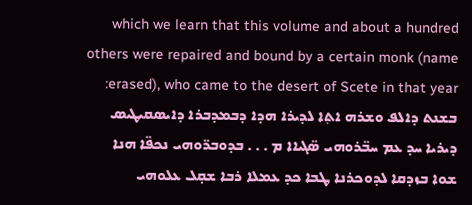which we learn that this volume and about a hundred others were repaired and bound by a certain monk (name erased), who came to the desert of Scete in that year: ܒܫܢܬ ܕܐܠܦ ܘܫܪܗ ܐܬ݂ܐ ܠܕܝܪܐ ܗܕܐ ܕܒܡܕܒܪܐ ܕܐܝܣܩܝܛܝܣ ܕܝܪܝܐ ܚܕ ܥܡ ܚܒ̈ܪܘܗܝ ܣ̈ܓܝܐܐ ܡ . . . ܒܕܘܒܪ̈ܘܗܝ ܢܟܦ̈ܐ ܗܢܐ ܫܘܐ ܒܙܕܩܐ ܠܕܘܟܪܢܐ ܛܒܐ ܟܕ ܥܡܠܐ ܪܒܐ ܫܩ̣ܠ ܥܠܘܗܝ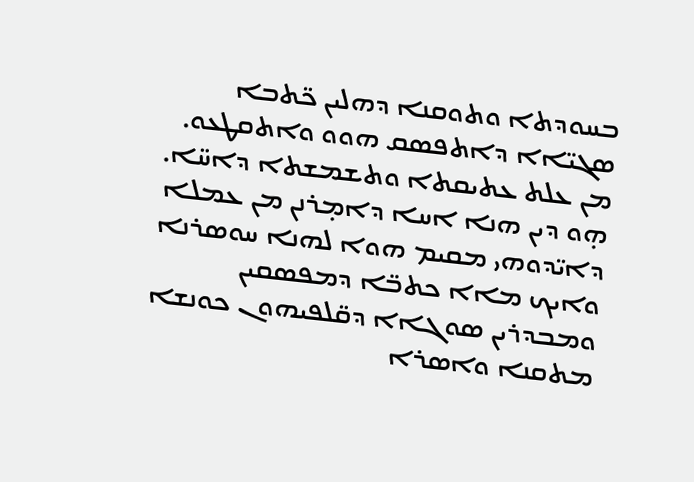ܒܚܘܕܬܐ ܘܬܘܩܢܐ ܕܗܠܝܢ ܟ̈ܬܒܐ ܣܓܝ̈ܐܐ ܕܐܬܦܣܩ ܗܘܘ ܘܐܬܩܛܥܘ. ܡܢ ܥܠܬ ܥܬܝܩܬܐ ܘܬܫܡܫܬܐ ܕܐܚ̈ܐ. ܗ̣ܘ ܕܝܢ ܗܢܐ ܐܚܐ ܕܐܡ̣ܪܢܢ ܡܢ ܥܡܠܐ ܕܐܝ̈ܕܘܗܝ ܡܩܝܡ ܗܘܐ ܠܗܢܐ ܚܘܣܪܢܐ ܘܐܝܟ ܡܐܐ ܟܬܒ̈ܐ ܕܡܦܣܩܝܢ ܘܡܒܕܪܝܢ ܣܘܓܐܐ ܕܩ̈ܠܦܝܗܘܢ ܟܘܢܫܐ ܡܬܩܢܐ ܘܐܣܪܐ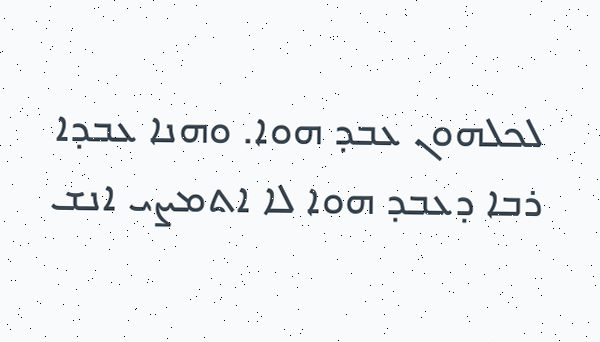ܠܟܠܗܘܢ ܥܒܕ ܗܘܐ. ܘܗܢܐ ܥܒܕܐ ܪܒܐ ܕܥܒܕ ܗܘܐ ܠܐ ܐܬܡܨܝ ܐܢܫ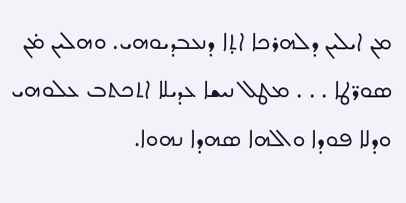ܡܢ ܐܝܠܝܢ ܕܠܗܪܟܐ ܐܬ̣ܐ ܕܢܥܒܕܝܘܗܝ. ܘܗܠܝܢ ܡ̇ܢ ܣܘܪ̈ܛܐ . . . ܡܛܠ ܢܝܫܐ ܥܕܝܠܐ ܐܬܟܬܒ ܥܠܘܗܝ ܘܕܠܐ ܦܘܕܐ ܘܐܠܗܐ ܣܗܕܐ ܢܗܘܐ.